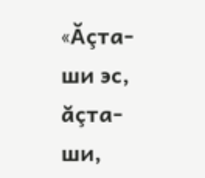«Ăçта-ши эс, ăçта-ши,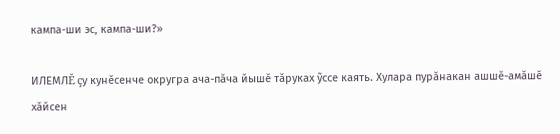кампа-ши эс, кампа-ши?»

ИЛЕМЛĔ çу кунĕсенче округра ача-пăча йышĕ тăруках ỹссе каять. Хулара пурăнакан ашшĕ-амăшĕ хăйсен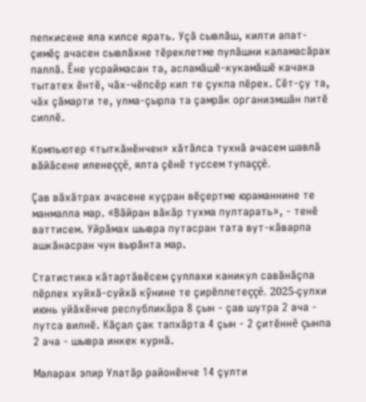пепкисене яла килсе ярать. Уçă сывлăш, килти апат-çимĕç ачасен сывлăхне тĕреклетме пулăшни каламасăрах паллă. Ĕне усраймасан та, асламăшĕ-кукамăшĕ качака тытатех ĕнтĕ, чăх-чĕпсĕр кил те çукпа пĕрех. Сĕт-çу та, чăх çăмарти те, улма-çырла та çамрăк организмшăн питĕ сиплĕ.

Компьютер «тыткăнĕнчен» хăтăлса тухнă ачасем шавлă вăйăсене иленеççĕ, ялта çĕнĕ туссем тупаççĕ.

Çав вăхăтрах ачасене куçран вĕçертме юраманнине те манмалла мар. «Вăйран вăкăр тухма пултарать», - тенĕ ваттисем. Уйрăмах шывра путасран тата вут-кăварпа ашкăнасран чун вырăнта мар.

Статистика кăтартăвĕсем çуллахи каникул савăнăçпа пĕрлех хуйхă-суйхă кỹнине те çирĕплетеççĕ. 2025-çулхи июнь уйăхĕнче республикăра 8 çын - çав шутра 2 ача - путса вилнĕ. Кăçал çак тапхăрта 4 çын - 2 çитĕннĕ çынпа 2 ача - шывра инкек курнă.

Маларах эпир Улатăр районĕнче 14 çулти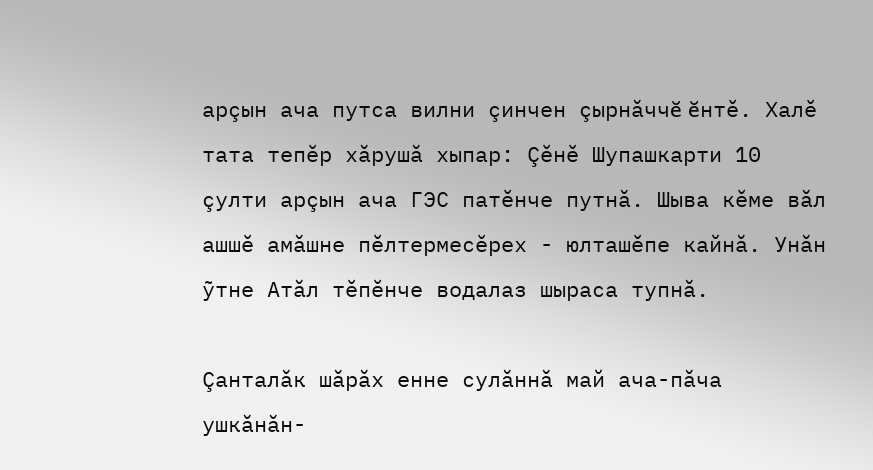арçын ача путса вилни çинчен çырнăччĕ ĕнтĕ. Халĕ тата тепĕр хăрушă хыпар: Çĕнĕ Шупашкарти 10 çулти арçын ача ГЭС патĕнче путнă. Шыва кĕме вăл ашшĕ амăшне пĕлтермесĕрех - юлташĕпе кайнă. Унăн ỹтне Атăл тĕпĕнче водалаз шыраса тупнă.

Çанталăк шăрăх енне сулăннă май ача-пăча ушкăнăн-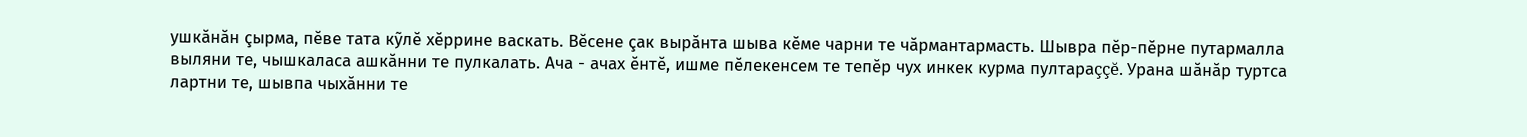ушкăнăн çырма, пĕве тата кỹлĕ хĕррине васкать. Вĕсене çак вырăнта шыва кĕме чарни те чăрмантармасть. Шывра пĕр-пĕрне путармалла выляни те, чышкаласа ашкăнни те пулкалать. Ача - ачах ĕнтĕ, ишме пĕлекенсем те тепĕр чух инкек курма пултараççĕ. Урана шăнăр туртса лартни те, шывпа чыхăнни те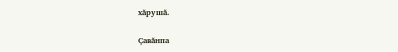хăрушă.

Çавăнпа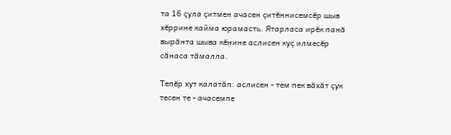та 16 çула çитмен ачасен çитĕннисемсĕр шыв хĕррине кайма юрамасть. Ятарласа ирĕк панă вырăнта шыва кĕнине аслисен куç илмесĕр сăнаса тăмалла.

Тепĕр хут калатăп: аслисен - тем пек вăхăт çук тесен те - ачасемпе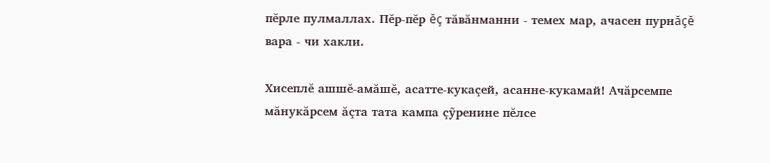пĕрле пулмаллах. Пĕр-пĕр ĕç тăвăнманни - темех мар, ачасен пурнăçĕ вара - чи хакли.

Хисеплĕ ашшĕ-амăшĕ, асатте-кукаçей, асанне-кукамай! Ачăрсемпе мăнукăрсем ăçта тата кампа çỹренине пĕлсе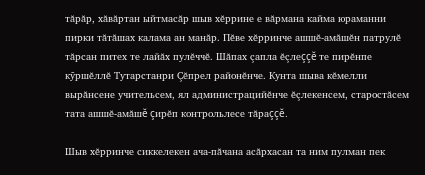тăрăр, хăвăртан ыйтмасăр шыв хĕррине е вăрмана кайма юраманни пирки тăтăшах калама ан манăр. Пĕве хĕрринче ашшĕ-амăшĕн патрулĕ тăрсан питех те лайăх пулĕччĕ. Шăпах çапла ĕçлеççĕ те пирĕнпе кỹршĕллĕ Тутарстанри Çĕпрел районĕнче. Кунта шыва кĕмелли вырăнсене учительсем, ял администрацийĕнче ĕçлекенсем, старостăсем тата ашшĕ-амăшĕ çирĕп контрольлесе тăраççĕ.

Шыв хĕрринче сиккелекен ача-пăчана асăрхасан та ним пулман пек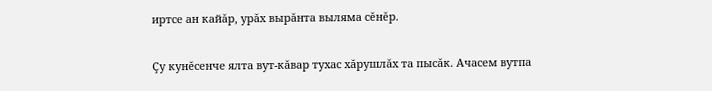иртсе ан кайăр, урăх вырăнта выляма сĕнĕр.

Çу кунĕсенче ялта вут-кăвар тухас хăрушлăх та пысăк. Ачасем вутпа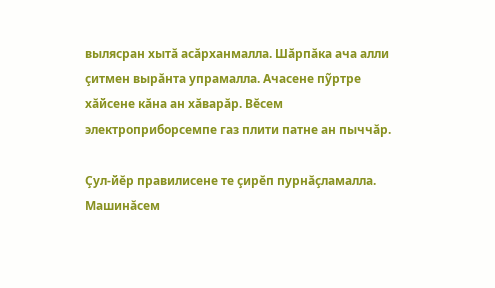вылясран хытă асăрханмалла. Шăрпăка ача алли çитмен вырăнта упрамалла. Ачасене пỹртре хăйсене кăна ан хăварăр. Вĕсем электроприборсемпе газ плити патне ан пыччăр.

Çул-йĕр правилисене те çирĕп пурнăçламалла. Машинăсем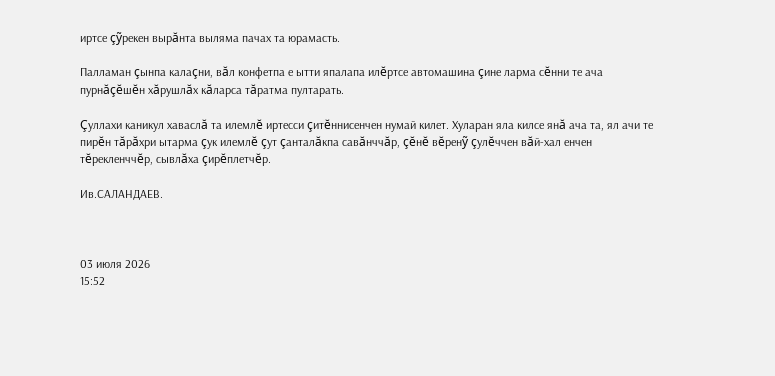иртсе çỹрекен вырăнта выляма пачах та юрамасть.

Палламан çынпа калаçни, вăл конфетпа е ытти япалапа илĕртсе автомашина çине ларма сĕнни те ача пурнăçĕшĕн хăрушлăх кăларса тăратма пултарать.

Çуллахи каникул хаваслă та илемлĕ иртесси çитĕннисенчен нумай килет. Хуларан яла килсе янă ача та, ял ачи те пирĕн тăрăхри ытарма çук илемлĕ çут çанталăкпа савăнччăр, çĕнĕ вĕренỹ çулĕччен вăй-хал енчен тĕрекленччĕр, сывлăха çирĕплетчĕр.

Ив.САЛАНДАЕВ.



03 июля 2026
15:52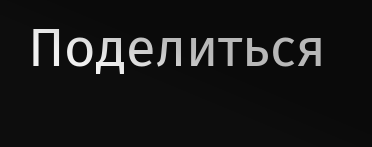Поделиться